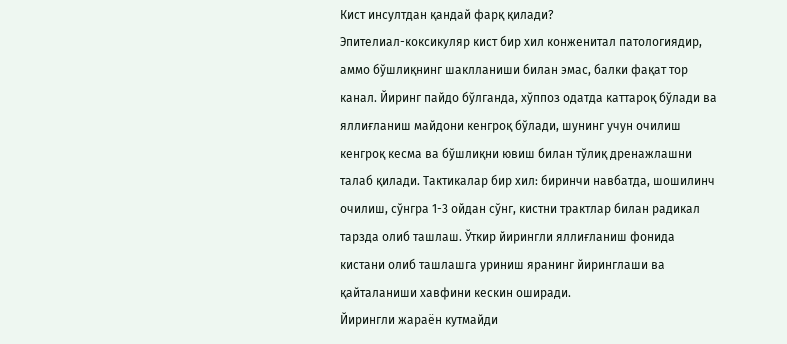Кист инсултдан қандай фарқ қилади?
Эпителиал-коксикуляр кист бир хил конженитал патологиядир, аммо бўшлиқнинг шаклланиши билан эмас, балки фақат тор канал. Йиринг пайдо бўлганда, хўппоз одатда каттароқ бўлади ва яллиғланиш майдони кенгроқ бўлади, шунинг учун очилиш кенгроқ кесма ва бўшлиқни ювиш билан тўлиқ дренажлашни талаб қилади. Тактикалар бир хил: биринчи навбатда, шошилинч очилиш, сўнгра 1-3 ойдан сўнг, кистни трактлар билан радикал тарзда олиб ташлаш. Ўткир йирингли яллиғланиш фонида кистани олиб ташлашга уриниш яранинг йиринглаши ва қайталаниши хавфини кескин оширади.
Йирингли жараён кутмайди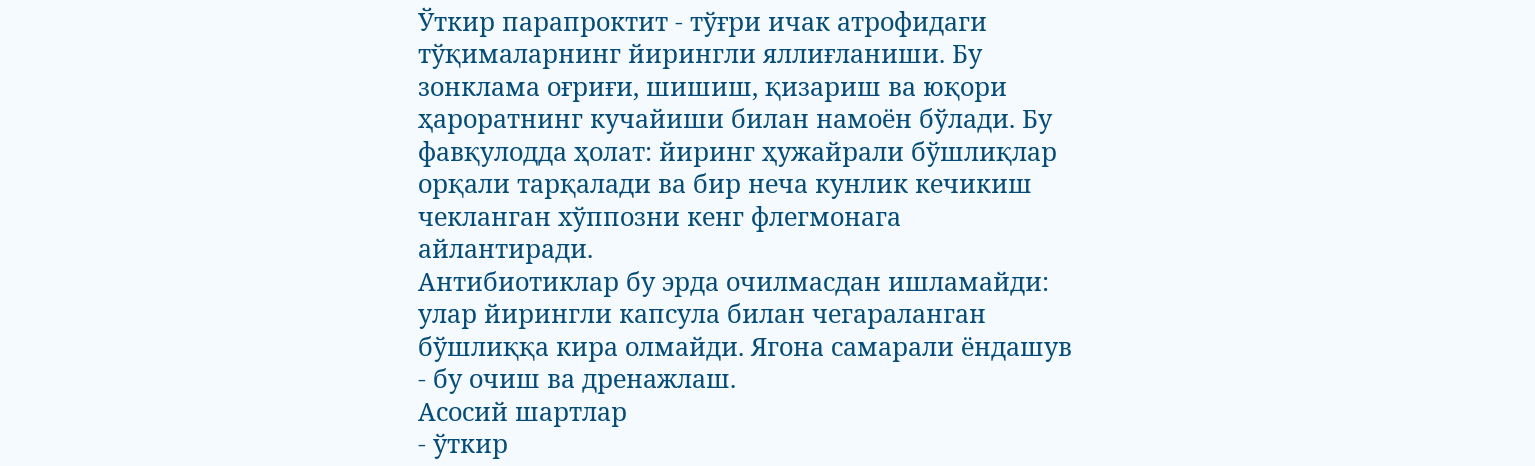Ўткир парапроктит - тўғри ичак атрофидаги тўқималарнинг йирингли яллиғланиши. Бу зонклама оғриғи, шишиш, қизариш ва юқори ҳароратнинг кучайиши билан намоён бўлади. Бу фавқулодда ҳолат: йиринг ҳужайрали бўшлиқлар орқали тарқалади ва бир неча кунлик кечикиш чекланган хўппозни кенг флегмонага айлантиради.
Антибиотиклар бу эрда очилмасдан ишламайди: улар йирингли капсула билан чегараланган бўшлиққа кира олмайди. Ягона самарали ёндашув - бу очиш ва дренажлаш.
Асосий шартлар
- ўткир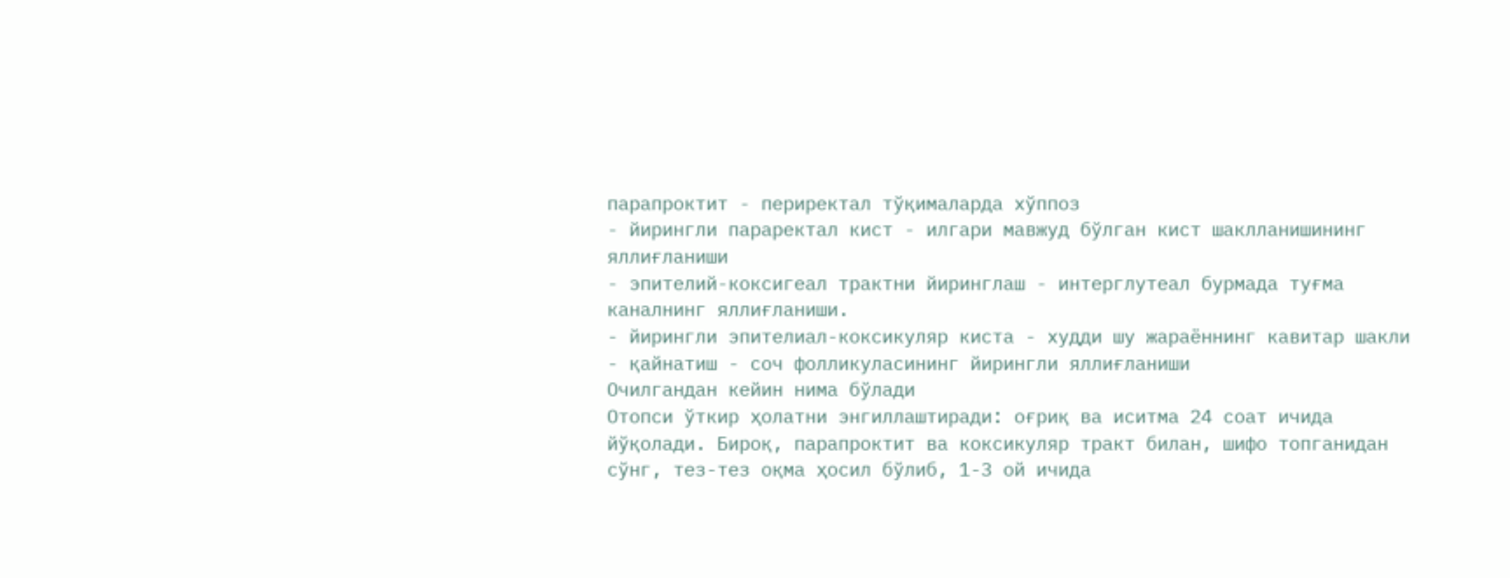парапроктит - периректал тўқималарда хўппоз
- йирингли параректал кист - илгари мавжуд бўлган кист шаклланишининг яллиғланиши
- эпителий-коксигеал трактни йиринглаш - интерглутеал бурмада туғма каналнинг яллиғланиши.
- йирингли эпителиал-коксикуляр киста - худди шу жараённинг кавитар шакли
- қайнатиш - соч фолликуласининг йирингли яллиғланиши
Очилгандан кейин нима бўлади
Отопси ўткир ҳолатни энгиллаштиради: оғриқ ва иситма 24 соат ичида йўқолади. Бироқ, парапроктит ва коксикуляр тракт билан, шифо топганидан сўнг, тез-тез оқма ҳосил бўлиб, 1-3 ой ичида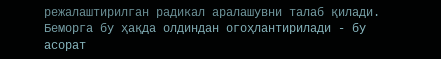режалаштирилган радикал аралашувни талаб қилади. Беморга бу ҳақда олдиндан огоҳлантирилади - бу асорат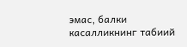эмас, балки касалликнинг табиий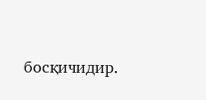босқичидир.